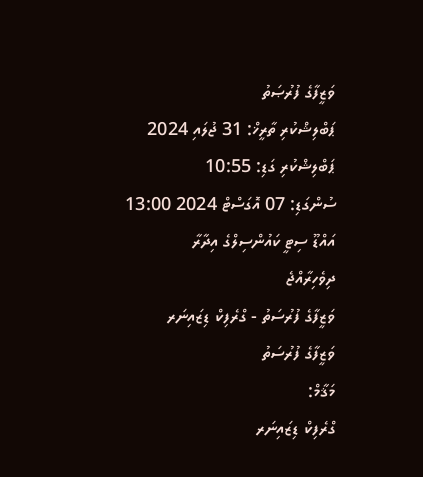ވަޒީފާގެ ފުރުޞަތު
ޕަބްލިޝްކުރި ތާރީޚް: 31 ޖުލައި 2024
ޕަބްލިޝްކުރި ގަޑި: 10:55
ސުންގަޑި: 07 އޮގަސްޓް 2024 13:00
އައްޑޫ ސިޓީ ކައުންސިލްގެ އިދާރާ
ދިވެހިރާއްޖެ
ވަޒީފާގެ ފުރުސަތު - ގްރެފިކް ޑިޒައިނަރ
ވަޒީފާގެ ފުރުސަތު
މަޤާމް:
ގްރެފިކް ޑިޒައިނަރ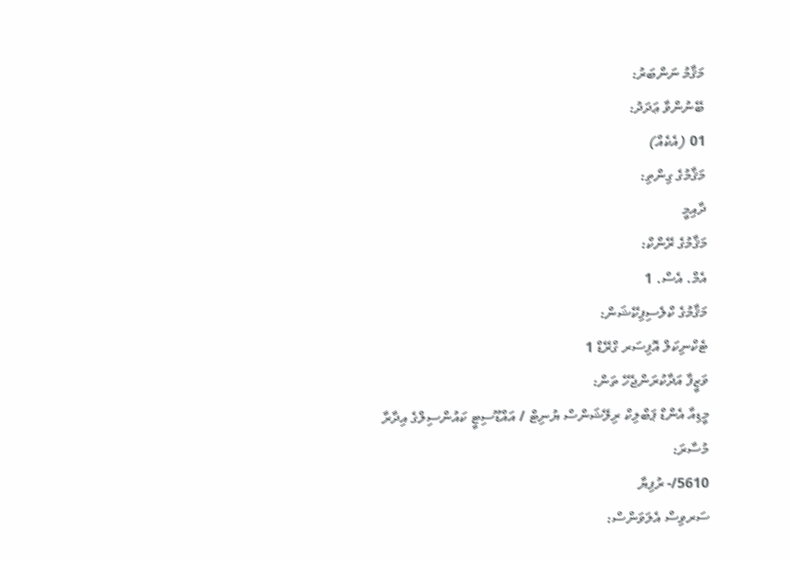މަޤާމު ނަންބަރު:
ބޭނުންވާ ޢަދަދު:
01 (އެކެއް)
މަޤާމުގެ ގިންތި:
ދާއިމީ
މަޤާމުގެ ރޭންކް:
އެމް. އެސް. 1
މަޤާމުގެ ކްލެސިފިކޭޝަން:
ޓެކްނިކަލް އޮފިސަރ ގްރޭޑް 1
ވަޒީފާ އަދާކުރަންޖެހޭ ތަން:
މީޑިއާ އެންޑް ޕަބްލިކް ރިލޭޝަންސް ޔުނިޓް / އައްޑޫސިޓީ ކައުންސިލްގެ އިދާރާ
މުސާރަ:
5610/- ރުފިޔާ
ސަރވިސް އެލަވަންސް: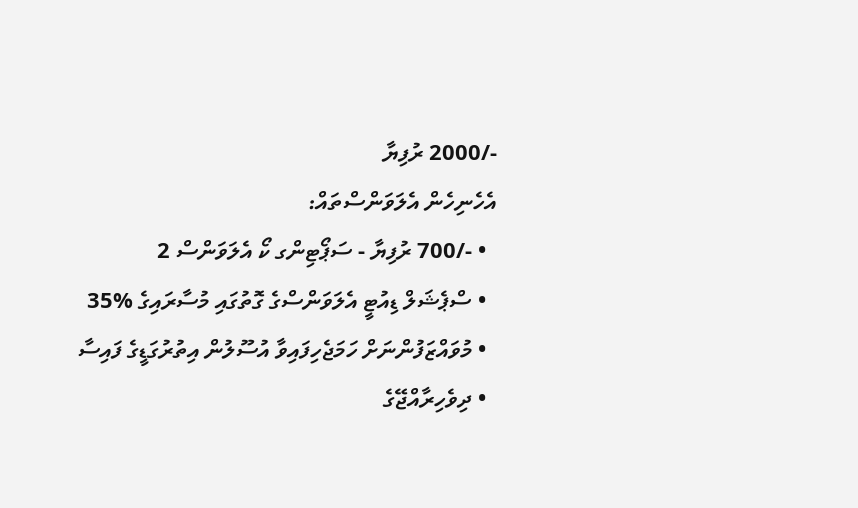-/2000 ރުފިޔާ
އެހެނިހެން އެލަވަންސްތައް:
  • -/700 ރުފިޔާ - ސަޕޯޓިންގ ކޯ އެލަވަންސް 2
  • ސްޕެޝަލް ޑިއުޓީ އެލަވަންސްގެ ގޮތުގައި މުސާރައިގެ %35
  • މުވައްޒަފުންނަށް ހަމަޖެހިފައިވާ އުސޫލުން އިތުރުގަޑީގެ ފައިސާ
  • ދިވެހިރާއްޖޭގެ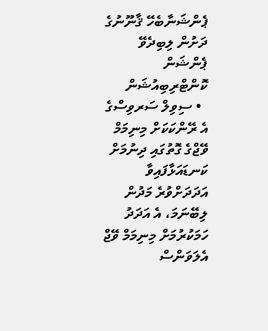ޕެންޝަނާބެހޭ ޤާނޫނުގެ ދަށުން ލިބިދެވޭ ޕެންޝަން ކޮންޓްރިބިއުޝަން
  • ސިވިލް ސަރވިސްގެ އެ ރޭންކަކަށް މިނިމަމް ވޭޖްގެ ގޮތުގައި ދިނުމަށް ކަނޑައަޅާފައިވާ އަދަދަށްވުރެ މަދުން ލިބޭނަމަ، އެ އަދަދު ހަމަކުރުމަށް މިނިމަމް ވޭޖް އެލަވަންސް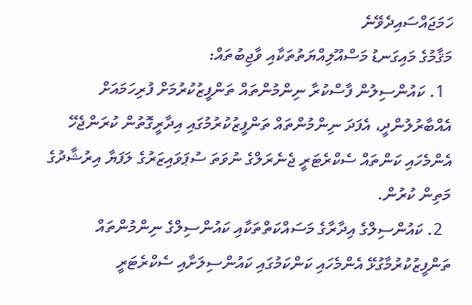ހަމަޖައްސައިދެވޭނެ
މަޤާމުގެ މައިގަނޑު މަސްއޫލިއްޔަތުތަކާއި ވާޖިބުތައް:
  1. ކައުންސިލުން ފާސްކުރާ ނިންމުންތައް ތަންފީޒުކުރުމަށް ފުރިހަމައަށް އެއްބާރުލުންދީ، އެފަދަ ނިންމުންތައް ތަންފީޒުކުރުމުގައި އިދާރީގޮތުން ކުރަންޖެހޭ އެންމެހައި ކަންތައް ސެކްރެޓަރީ ޖެނެރަލްގެ ނުވަތަ ސުޕަވައިޒަރުގެ ލަފަޔާ އިރުޝާދުގެ މަތިން ކުރުން.
  2. ކައުންސިލްގެ އިދާރާގެ މަސައްކަތްތަކާއި ކައުންސިލްގެ ނިންމުންތައް ތަންފީޒުކުރުމާގުޅޭ އެންމެހައި ކަންކަމުގައި ކައުންސިލަށާއި ސެކްރެޓަރީ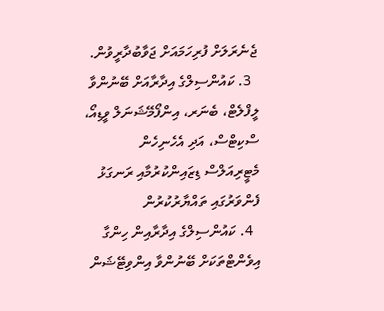ޖެނެރަލަށް ފުރިހަމައަށް ޖަވާބުދާރީވުން.
  3. ކައުންސިލްގެ އިދާރާއަށް ބޭނުންވާ ލީފްލެޓް، ބެނަރ، އިންފޯމޭޝަނަލް ވީޑިއޯ، ސްކިޓްސް، އަދި އެހެނިހެން މެޓީރިއަލްސް ޑިޒައިންކުރުމާއި ރަނގަޅު ފެންވަރުގައި ތައްޔާރުކުރުން
  4. ކައުންސިލްގެ އިދާރާއިން ހިންގާ އިވެންޓްތަކަށް ބޭނުންވާ އިންވިޓޭޝަން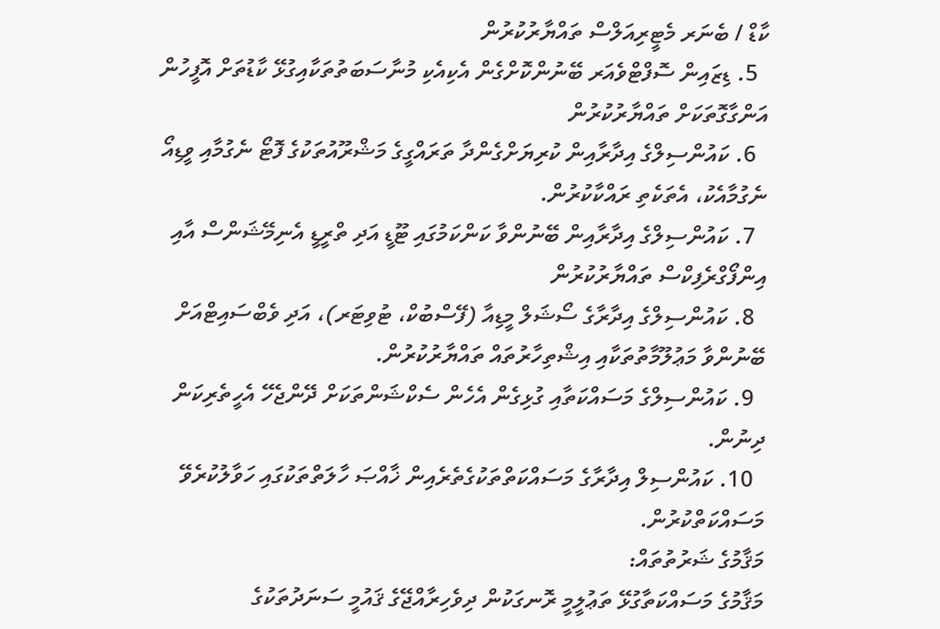ކާޑް / ބެނަރ މެޓީރިއަލްސް ތައްޔާރުކުރުން
  5. ޑިޒައިން ސޮފްޓްވެއަރ ބޭނުންކޮށްގެން އެކިއެކި މުނާސަބަތުތަކާއިގުޅޭ ކާޑުތަށް އޮފީހުން އަންގާގޮތަކަށް ތައްޔާރުކުރުން
  6. ކައުންސިލްގެ އިދާރާއިން ކުރިޔަށްގެންދާ ތަރައްގީގެ މަޝްރޫއުތަކުގެ ފޮޓޯ ނެގުމާއި ވީޑިއޯ ނެގުމާއެކު، އެތަކެތި ރައްކާކުރުން.
  7. ކައުންސިލްގެ އިދާރާއިން ބޭނުންވާ ކަންކަމުގައި ޓޫޑީ އަދި ތްރީޑީ އެނިމޭޝަންސް އާއި އިންފޯގްރެފިކްސް ތައްޔާރުކުރުން
  8. ކައުންސިލްގެ އިދާރާގެ ސޯޝަލް މީޑިއާ (ފޭސްބުކް، ޓުވިޓަރ)، އަދި ވެބްސައިޓްއަށް ބޭނުންވާ މަޢުލޫމާތުތަކާއި އިޝްތިހާރުތައް ތައްޔާރުކުރުން.
  9. ކައުންސިލްގެ މަސައްކަތާއި ގުޅިގެން އެހެން ސެކްޝަންތަކަށް ދޭންޖެހޭ އެހީތެރިކަން ދިނުން.
  10. ކައުންސިލް އިދާރާގެ މަސައްކަތްތަކުގެތެރެއިން ޚާއްޞަ ހާލަތްތަކުގައި ހަވާލުކުރެވޭ މަސައްކަތްކުރުން.
މަޤާމުގެ ޝަރުތުތައް:
މަޤާމުގެ މަސައްކަތާގުޅޭ ތަޢުލީމީ ރޮނގަކުން ދިވެހިރާއްޖޭގެ ޤައުމީ ސަނަދުތަކުގެ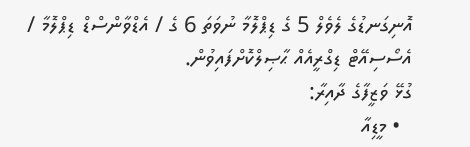އޮނިގަނޑުގެ ލެވެލް 5 ގެ ޑިޕްލޮމާ ނުވަތަ 6 ގެ / އެޑްވާންސްޑް ޑިޕްލޮމާ / އެސޯސިއޭޓް ޑިގްރީއެއް ޙާޞިލްކޮށްފައިވުން.
ގުޅޭ ވަޒީފާގެ ދާއިރާ:
  • މީޑިއާ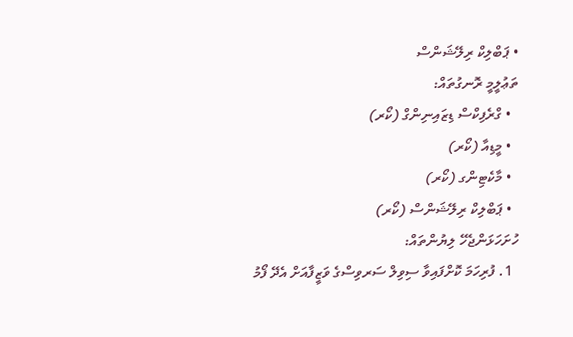• ޕަބްލިކް ރިލޭޝަންސް
ތަޢުލީމީ ރޮނގުތައް:
  • ގްރެފިކްސް ޑިޒައިނިންގް (ކޯރ)
  • މީޑިއާ (ކޯރ)
  • މާކެޓިންގ (ކޯރ)
  • ޕަބްލިކް ރިލޭޝަންސް (ކޯރ)
ހުށަހަޅަންޖެހޭ ލިޔުންތައް:
  1. ފުރިހަމަ ކޮށްފައިވާ ސިވިލް ސަރވިސްގެ ވަޒީފާއަށް އެދޭ ފޯމު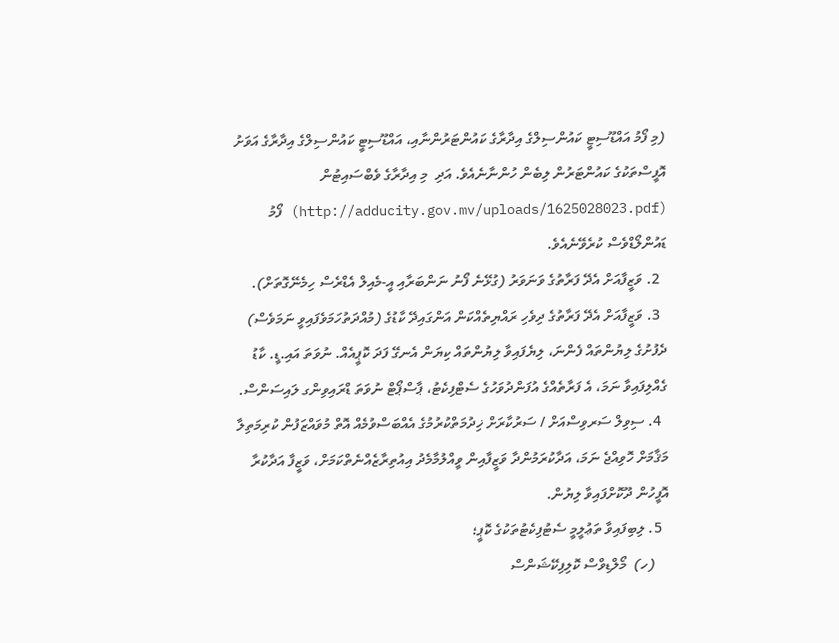(މި ފޯމު އައްޑޫސިޓީ ކައުންސިލްގެ އިދާރާގެ ކައުންޓަރުންނާއި، އައްޑޫސިޓީ ކައުންސިލްގެ އިދާރާގެ އަވަށު އޮފީސްތަކުގެ ކައުންޓަރުން ލިބެން ހުންނާނެއެވެ. އަދި  މި އިދާރާގެ ވެބްސައިޓުން (http://adducity.gov.mv/uploads/1625028023.pdf) ފޯމު ޑައުންލޯޑްވެސް ކުރެވޭނެއެވެ.
  2. ވަޒީފާއަށް އެދޭ ފަރާތުގެ ވަނަވަރު (ގުޅޭނެ ފޯނު ނަންބަރާއި އީ-މެއިލް އެޑްރެސް ހިމެނޭގޮތަށް).
  3. ވަޒީފާއަށް އެދޭ ފަރާތުގެ ދިވެހި ރައްޔިތެއްކަން އަންގައިދޭ ކާޑުގެ (މުއްދަތުހަމަވެފައިވީ ނަމަވެސް) ދެފުށުގެ ލިޔުންތައް ފެންނަ، ލިޔެފައިވާ ލިޔުންތައް ކިޔަން އެނގޭ ފަދަ ކޮޕީއެއް. ނުވަތަ އައި.ޑީ. ކާޑު ގެއްލިފައިވާ ނަމަ، އެ ފަރާތެއްގެ އުފަންދުވަހުގެ ސެޓްފިކެޓު، ޕާސްޕޯޓް ނުވަތަ ޑްރައިވިންގ ލައިސަންސް.
  4. ސިވިލް ސަރވިސްއަށް / ސަރުކާރަށް ޚިދުމަތްކުރުމުގެ އެއްބަސްވުމެއް އޮތް މުވައްޒަފުން ކުރިމަތިލާ މަޤާމަށް ހޮވިއްޖެ ނަމަ، އަދާކުރަމުންދާ ވަޒީފާއިން ވީއްލުމާމެދު އިއުތިރާޒެއްނެތްކަމަށް، ވަޒީފާ އަދާކުރާ އޮފީހުން ދޫކޮށްފައިވާ ލިޔުން.
  5. ލިބިފައިވާ ތަޢުލީމީ ސެޓުފިކެޓުތަކުގެ ކޮޕީ؛
    (ހ)  މޯލްޑިވްސް ކޮލިފިކޭޝަންސް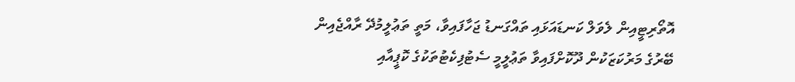އޮތޯރިޓީއިން ލެވަލް ކަނޑައަޅައި ތައްގަނޑު ޖަހާފައިވާ، މަތީ ތަޢުލީމުދޭ ރާއްޖެއިން ބޭރުގެ މަރުކަޒަކުން ދޫކޮށްފައިވާ ތަޢުލީމީ ސެޓުފިކެޓުތަކުގެ ކޮޕީއާއި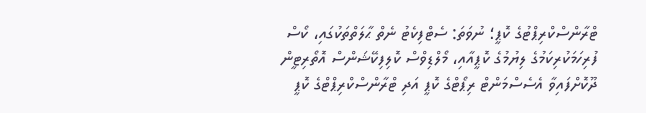ޓްރާންސްކްރިޕްޓުގެ ކޮޕީ؛ ނުވަތަ: ސެޓްފިކެޓު ނެތް ޙާލަތްތަކުގައި، ކޯސް ފުރިހަމަކުރިކަމުގެ ލިޔުމުގެ ކޮޕީއާއި، މޯލްޑިވްސް ކޮލިފިކޭޝަންސް އޮތޯރިޓީން ދޫކޮށްފައިވާ އެސެސްމަންޓް ރިޕޯޓްގެ ކޮޕީ އަދި ޓްރާންސްކްރިޕްޓްގެ ކޮޕީ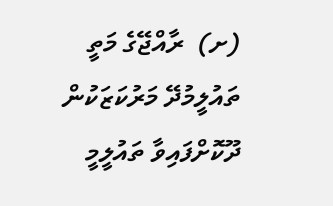(ށ)  ރާއްޖޭގެ މަތީ ތައުލީމުދޭ މަރުކަޒަކުން ދޫކޮށްފައިވާ ތައުލީމީ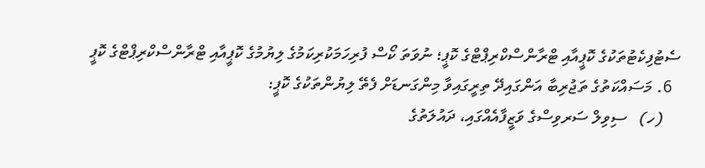ސެޓުފިކެޓުތަކުގެ ކޮޕީއާއި ޓްރާންސްކްރިޕްޓްގެ ކޮޕީ؛ ނުވަތަ ކޯސް ފުރިހަމަކުރިކަމުގެ ލިޔުމުގެ ކޮޕީއާއި ޓްރާންސްކްރިޕްޓްގެ ކޮޕީ
  6. މަސައްކަތުގެ ތަޖުރިބާ އަންގައިދޭ ތިރީގައިވާ މިންގަނޑަށް ފެތޭ ލިޔުންތަކުގެ ކޮޕީ:
    (ހ)   ސިވިލް ސަރވިސްގެ ވަޒީފާއެއްގައި، ދައުލަތުގެ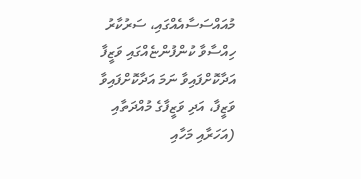މުއައްސަސާއެއްގައި، ސަރުކާރު ހިއްސާވާ ކުންފުންޏެއްގައި ވަޒީފާ އަދާކޮށްފައިވާ ނަމަ އަދާކޮށްފައިވާ ވަޒީފާ، އަދި ވަޒީފާގެ މުއްދަތާއި (އަހަރާއި މަހާއި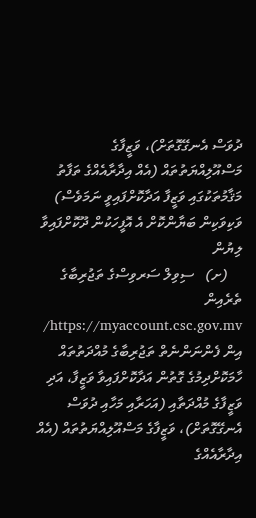ދުވަސް އެނގޭގޮތަށް)، ވަޒީފާގެ މަސްއޫލިއްޔަތުތައް (އެއް އިދާރާއެއްގެ ތަފާތު މަޤާމުތަކުގައި ވަޒީފާ އަދާކޮށްފައިވީ ނަމަވެސް) ވަކިވަކިން ބަޔާންކޮށް އެ އޮފީހަކުން ދޫކޮށްފައިވާ ލިޔުން
    (ށ)   ސިވިލް ސަރވިސްގެ ތަޖުރިބާގެ ތެރެއިން https://myaccount.csc.gov.mv/ އިން ފެންނަންނެތް ތަޖުރިބާގެ މުއްދަތުތައް ހާމަކޮށްދިމުގެ ގޮތުން އަދާކޮށްފައިވާ ވަޒީފާ، އަދި ވަޒީފާގެ މުއްދަތާއި (އަހަރާއި މަހާއި ދުވަސް އެނގޭގޮތަށް)، ވަޒީފާގެ މަސްއޫލިއްޔަތުތައް (އެއް އިދާރާއެއްގެ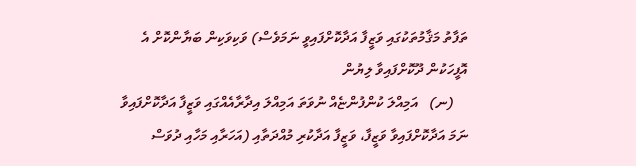ތަފާތު މަޤާމުތަކުގައި ވަޒީފާ އަދާކޮށްފައިވީ ނަމަވެސް) ވަކިވަކިން ބަޔާންކޮށް އެ އޮފީހަކުން ދޫކޮށްފައިވާ ލިޔުން
    (ނ)   އަމިއްލަ ކުންފުންޏެއް ނުވަތަ އަމިއްލަ އިދާރާއެއްގައި ވަޒީފާ އަދާކޮށްފައިވާ ނަމަ އަދާކޮށްފައިވާ ވަޒީފާ، ވަޒީފާ އަދާކުރި މުއްދަތާއި (އަހަރާއި މަހާއި ދުވަސް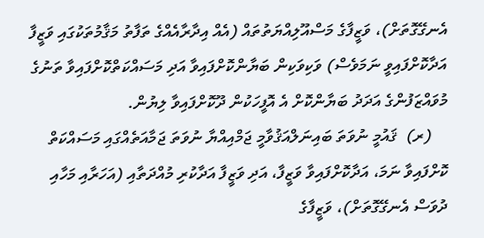އެނގޭގޮތަށް)، ވަޒީފާގެ މަސްއޫލިއްޔަތުތައް (އެއް އިދާރާއެއްގެ ތަފާތު މަޤާމުތަކުގައި ވަޒީފާ އަދާކޮށްފައިވީ ނަމަވެސް) ވަކިވަކިން ބަޔާންކޮށްފައިވާ އަދި މަސައްކަތްކޮށްފައިވާ ތަނުގެ މުވައްޒަފުންގެ އަދަދު ބަޔާންކޮށް އެ އޮފީހަކުން ދޫކޮށްފައިވާ ލިޔުން.
    (ރ)  ޤައުމީ ނުވަތަ ބައިނަލްއަޤުވާމީ ޖަމްއިއްޔާ ނުވަތަ ޖަމާއަތެއްގައި މަސައްކަތް ކޮށްފައިވާ ނަމަ، އަދާކޮށްފައިވާ ވަޒީފާ، އަދި ވަޒީފާ އަދާކުރި މުއްދަތާއި (އަހަރާއި މަހާއި ދުވަސް އެނގޭގޮތަށް)، ވަޒީފާގެ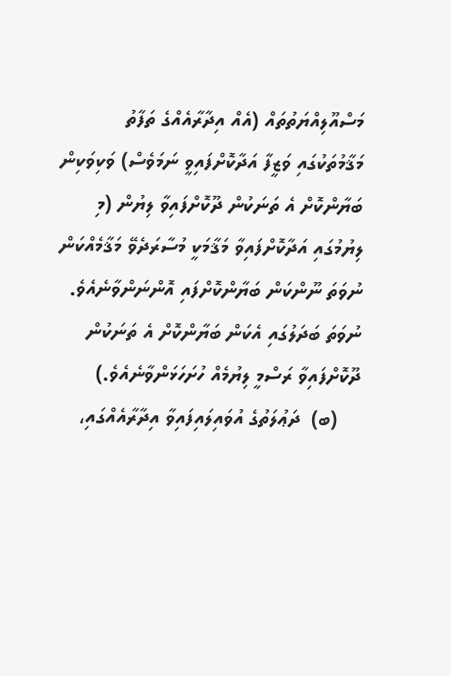މަސްއޫލިއްޔަތުތައް (އެއް އިދާރާއެއްގެ ތަފާތު މަޤާމުތަކުގައި ވަޒީފާ އަދާކޮށްފައިވީ ނަމަވެސް) ވަކިވަކިން ބަޔާންކޮށް އެ ތަނަކުން ދޫކޮށްފައިވާ ލިޔުން (މި ލިޔުމުގައި އަދާކޮށްފައިވާ މަޤާމަކީ މުސާރަދެވޭ މަޤާމެއްކަން ނުވަތަ ނޫންކަން ބަޔާންކޮށްފައި އޮންނަންވާނެއެވެ. ނުވަތަ ބަދަލުގައި އެކަން ބަޔާންކޮށް އެ ތަނަކުން ދޫކޮށްފައިވާ ރަސްމީ ލިޔުމެއް ހުށަހަޅަންވާނެއެވެ.)
    (ބ)  ދަޢުލަތުގެ އުވައިލައިފައިވާ އިދާރާއެއްގައި،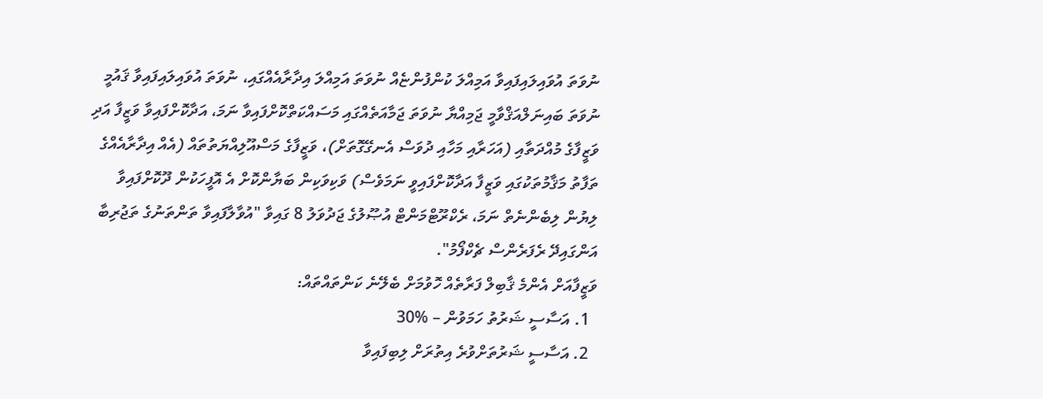ނުވަތަ އުވައިލައިފައިވާ އަމިއްލަ ކުންފުންޏެއް ނުވަތަ އަމިއްލަ އިދާރާއެއްގައި، ނުވަތަ އުވައިލައިފައިވާ ޤައުމީ ނުވަތަ ބައިނަލްއަޤްވާމީ ޖަމިއްޔާ ނުވަތަ ޖަމާއަތެއްގައި މަސައްކަތްކޮށްފައިވާ ނަމަ، އަދާކޮށްފައިވާ ވަޒީފާ އަދި ވަޒީފާގެ މުއްދަތާއި (އަހަރާއި މަހާއި ދުވަސް އެނގޭގޮތަށް)، ވަޒީފާގެ މަސްއޫލިއްޔަތުތައް (އެއް އިދާރާއެއްގެ ތަފާތު މަޤާމުތަކުގައި ވަޒީފާ އަދާކޮށްފައިވީ ނަމަވެސް) ވަކިވަކިން ބަޔާންކޮށް އެ އޮފީހަކުން ދޫކޮށްފައިވާ ލިޔުން ލިބެންނެތް ނަމަ، ރެކްރޫޓްމަންޓް އުޞޫލުގެ ޖަދުވަލު 8 ގައިވާ "އުވާލާފައިވާ ތަންތަނުގެ ތަޖުރިބާ އަންގައިދޭ ރެފަރެންސް ޗެކްފޯމު".
ވަޒީފާއަށް އެންމެ ޤާބިލް ފަރާތެއް ހޮވުމަށް ބެލޭނެ ކަންތައްތައް:
  1. އަސާސީ ޝަރުތު ހަމަވުން – %30
  2. އަސާސީ ޝަރުތަށްވުރެ އިތުރަށް ލިބިފައިވާ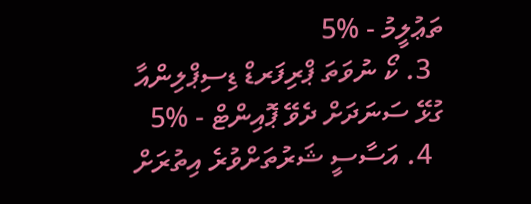ތަޢުލީމު - %5
  3. ކޯ ނުވަތަ ޕްރިފަރޑް ޑިސިޕްލިންއާ ގުޅޭ ސަނަދަށް ދެވޭ ޕޮއިންޓް - %5
  4. އަސާސީ ޝަރުތަށްވުރެ އިތުރަށް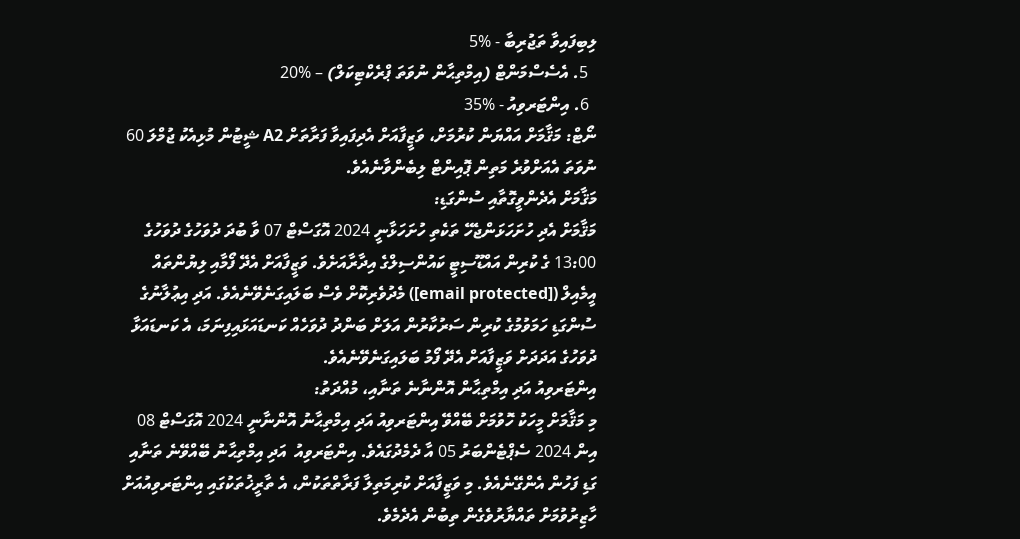ލިބިފައިވާ ތަޖުރިބާ - %5
  5. އެސެސްމަންޓް (އިމްތިޙާން ނުވަތަ ޕްރެކްޓިކަލް) – %20
  6. އިންޓަރވިއު - %35
ނޯޓް: މަޤާމަށް އައްޔަން ކުރުމަށް، ވަޒީފާއަށް އެދިފައިވާ ފަރާތަށް A2 ޝީޓުން މުޅިއެކު ޖުމްލަ 60 ނުވަތަ އެއަށްވުރެ މަތިން ޕޮއިންޓް ލިބެންވާނެއެވެ.
މަޤާމަށް އެދެންވީގޮތާއި ސުންގަޑި:
މަޤާމަށް އެދި ހުށަހަޅަންޖެހޭ ތަކެތި ހުށަހަޅާނީ 2024 އޮގަސްޓް 07 ވާ ބުދަ ދުވަހުގެ ދުވަހުގެ 13:00 ގެ ކުރިން އައްޑޫސިޓީ ކައުންސިލްގެ އިދާރާއަށެވެ. ވަޒީފާއަށް އެދޭ ފޯމާއި ލިޔުންތައް އީމެއިލް ([email protected]) މެދުވެރިކޮށް ވެސް ބަލައިގަނެވޭނެއެވެ. އަދި އިޢުލާނުގެ ސުންގަޑި ހަމަވުމުގެ ކުރިން ސަރުކާރުން އަލަށް ބަންދު ދުވަހެއް ކަނޑައަޅައިފިނަމަ، އެ ކަނޑައަޅާ ދުވަހުގެ އަދަދަށް ވަޒީފާއަށް އެދޭ ފޯމު ބަލައިގަނެވޭނެއެވެ.
އިންޓަރވިއު އަދި އިމްތިޙާން އޮންނާނެ ތަނާއި، މުއްދަތު:
މި މަޤާމަށް މީހަކު ހޮވުމަށް ބޭއްވޭ އިންޓަރވިއު އަދި އިމްތިޙާނު އޮންނާނީ 2024 އޮގަސްޓް 08 އިން 2024 ސެޕްޓެންބަރު 05 އާ ދެމެދުގައެވެ. އިންޓަރވިއު  އަދި އިމްތިޙާނު ބޭއްވޭނެ ތަނާއި ގަޑި ފަހުން އެންގޭނެއެވެ. މި ވަޒީފާއަށް ކުރިމަތިލާ ފަރާތްތަކުން، އެ ތާރީޚުތަކުގައި އިންޓަރވިއުއަށް ހާޒިރުވުމަށް ތައްޔާރުވެގެން ތިބުން އެދެމެވެ.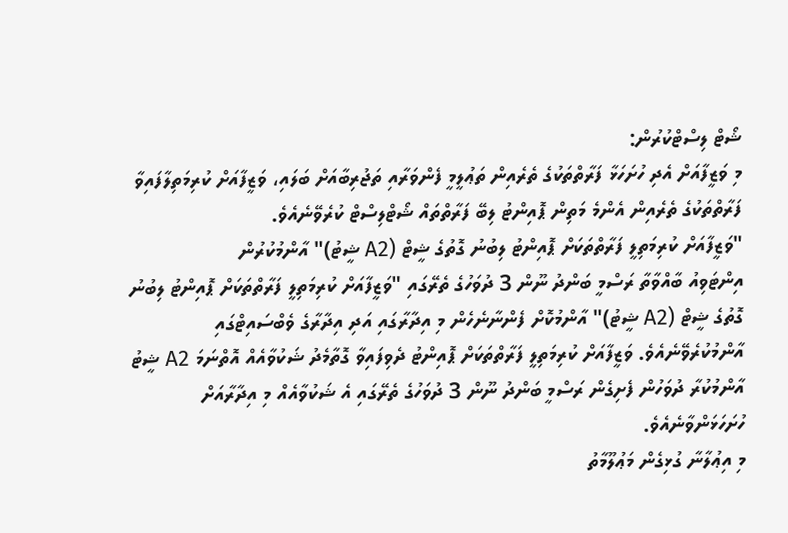ޝޯޓް ލިސްޓްކުރުން:
މި ވަޒީފާއަށް އެދި ހުށަހަޅާ ފަރާތްތަކުގެ ތެރެއިން ތަޢުލީމީ ފެންވަރާއި ތަޖުރިބާއަށް ބަލައި، ވަޒީފާއަށް ކުރިމަތިލާފައިވާ ފަރާތްތަކުގެ ތެރެއިން އެންމެ މަތިން ޕޮއިންޓު ލިބޭ ފަރާތްތައް ޝޯޓްލިސްޓް ކުރެވޭނެއެވެ.
"ވަޒީފާއަށް ކުރިމަތިލީ ފަރާތްތަކަށް ޕޮއިންޓު ލިބުނު ގޮތުގެ ޝީޓް (A2 ޝީޓު)" އާންމުކުރުން
އިންޓަވިއު ބާއްވާތާ ރަސްމީ ބަންދު ނޫން 3 ދުވަހުގެ ތެރޭގައި "ވަޒީފާއަށް ކުރިމަތިލީ ފަރާތްތަކަށް ޕޮއިންޓު ލިބުނު ގޮތުގެ ޝީޓް (A2 ޝީޓު)" އާންމުކޮށް ފެންނާނެހެން މި އިދާރާގައި އަދި އިދާރާގެ ވެބްސައިޓްގައި އާންމުކުރެވޭނެއެވެ. ވަޒީފާއަށް ކުރިމަތިލީ ފަރާތްތަކަށް ޕޮއިންޓު ދެވިފައިވާ ގޮތާމެދު ޝަކުވާއެއް އޮތްނަމަ A2 ޝީޓު އާންމުކުރާ ދުވަހުން ފެށިގެން ރަސްމީ ބަންދު ނޫން 3 ދުވަހުގެ ތެރޭގައި އެ ޝަކުވާއެއް މި އިދާރާއަށް ހުށަހަޅަންވާނެއެވެ.
މި އިޢުލާނާ ގުޅިގެން މަޢުލޫމާތު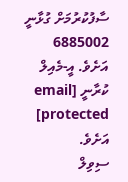ސާފުކުރުމަށް ގުޅާނީ 6885002 އަށެވެ. އީ-މެއިލް ކުރާނީ [email protected] އަށެވެ.
ސިވިލް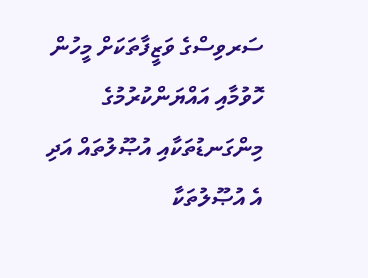ސަރވިސްގެ ވަޒީފާތަކަށް މީހުން ހޮވުމާއި އައްޔަންކުރުމުގެ މިންގަނޑުތަކާއި އުޞޫލުތައް އަދި އެ އުޞޫލުތަކާ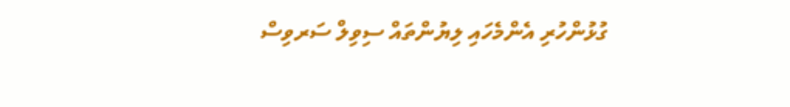ގުޅުންހުރި އެންމެހައި ލިޔުންތައް ސިވިލް ސަރވިސް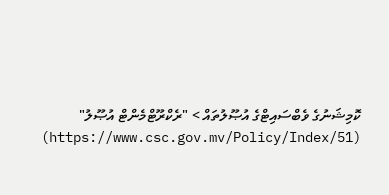ކޮމިޝަނުގެ ވެބްސައިޓްގެ އުޞޫލުތައް > "ރެކްރޫޓްމެންޓް އުޞޫލު" (https://www.csc.gov.mv/Policy/Index/51)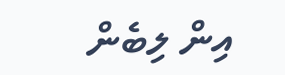އިން ލިބެން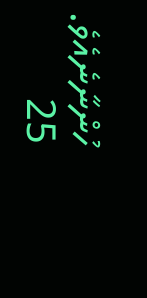ހުންނާނެއެވެ.
25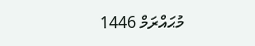މުޙައްރަމް 1446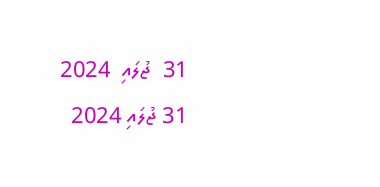31  ޖުލައި  2024
31 ޖުލައި 2024